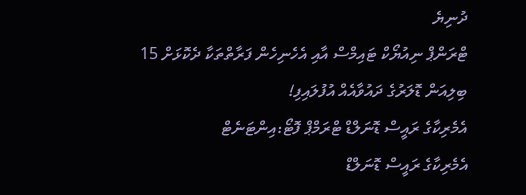ދުނިޔެ
ޓްރަންޕް ނިއުޔޯކް ޓައިމްސް އާއި އެހެނިހެން ފަރާތްތަކާ ދެކޮޅަށް 15 ބިލިއަން ޑޮލަރުގެ ދައުވާއެއް އުފުލައިފި!
އެމެރިކާގެ ރައީސް ޑޮނަލްޑް ޓްރަމްޕް ފޮޓޯ:އިންޓަނެޓް
އެމެރިކާގެ ރައީސް ޑޮނަލްޑް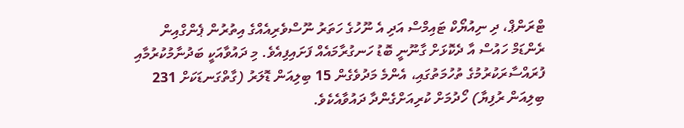ޓްރަންޕް، ދި ނިއުޔޯކް ޓައިމްސް އަދި އެ ނޫހުގެ ހަތަރު ނޫސްވެރިއެއްގެ އިތުރުން ޕެންގްއިން ރެންޑަމް ހައުސް އާ ދެކޮޅަށް ގާނޫނީ ބޮޑު ހަނގުރާމައެއް ފަށައިފިއެވެ. މި ދައުވާއަކީ ބަދުނާމުކުރުމާއި ފުރައްސާރަކުރުމުގެ ތުހުމަތުގައި، އެންމެ މަދުވެގެން 15 ބިލިއަން ޑޮލަރު (ގާތްގަނޑަކަށް 231 ބިލިއަން ރުފިޔާ) ހޯދުމަށް ކުރިއަށްގެންދާ ދައުވާއެކެވެ.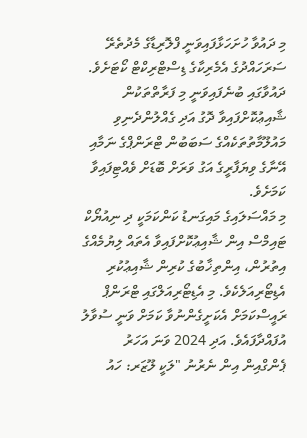މި ދައުވާ ހުށަހަޅާފައިވަނީ ފްލޮރިޑާގެ މެދުތެރޭ ސަރަހައްދުގެ އެމެރިކާގެ ޑިސްޓްރިކްޓް ކޯޓަށެވެ. ދައުވާގައި ބުނެފައިވަނީ މި ފަރާތްތަކުން ޝާއިޢުކޮށްފައިވާ ދޮގު އަދި ގެއްލުންދެނިވި މައުލޫމާތުތަކެއްގެ ސަބަބުން ޓްރަންޕްގެ ނަމާއި އޭނާގެ ވިޔަފާރީގެ އަގު ވަރަށް ބޮޑަށް ވެއްޓިފައިވާ ކަމަށެވެ.
މި މައްސަލައިގެ މައިގަނޑު ކަންކަމަކީ ދި ނިއުޔޯކް ޓައިމްސް އިން ޝާއިޢުކޮށްފައިވާ އެތައް ލިޔުމެއްގެ އިތުރުން، އިންތިޚާބުގެ ކުރިން ޝާއިޢުކުރި އެޑިޓޯރިއަލެކެވެ. މި އެޑިޓޯރިއަލްގައި ޓްރަންޕް ރައީސްކަމަށް އެކަށީގެންނުވާ ކަމަށް ވަނީ ސުވާލު އުފައްދާފައެވެ. އަދި 2024 ވަނަ އަހަރު ޕެންގްއިން އިން ނެރުނު "ލަކީ ލޫޒަރ: ހައު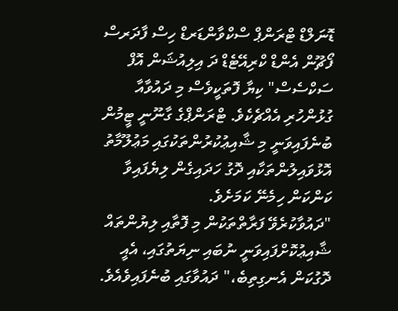ޑޮނަލްޑް ޓްރަންޕް ސްކްވާންޑަރޑް ހިސް ފާދަރސް ފޯޗޫން އެންޑް ކްރިއޭޓެޑް ދަ އިލިއުޝަން އޮފް ސަކްސެސް" ކިޔާ ފޮތަކީވެސް މި ދައުވާއާ ގުޅުންހުރި އެއްޗެކެވެ. ޓްރަންޕްގެ ގާނޫނީ ޓީމުން ބުނެފައިވަނީ މި ޝާއިޢުކުރުންތަކުގައި މަޢުލޫމާތު އޮޅުވައިލުންތަކާއި ދޮގު ހަދައިގެން ލިޔެފައިވާ ކަންކަން ހިމެނޭ ކަމަށެވެ.
"ދައުވާކުރެވޭ ފަރާތްތަކުން މި ފޮތާއި ލިޔުންތައް ޝާއިޢުކޮށްފައިވަނީ ނުބައި ނިޔަތުގައި، އެއީ ދޮގުކަން އެނގިތިބެ،" ދައުވާގައި ބުނެފައިވެއެވެ.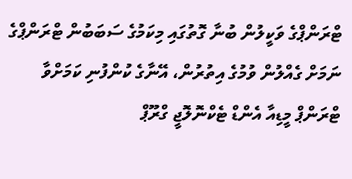ޓްރަންޕްގެ ވަކީލުން ބުނާ ގޮތުގައި މިކަމުގެ ސަބަބުން ޓްރަންޕްގެ ނަމަށް ގެއްލުން ވުމުގެ އިތުރުން، އޭނާގެ ކުންފުނި ކަމަށްވާ ޓްރަންޕް މީޑިއާ އެންޑް ޓެކްނޮލޮޖީ ގްރޫޕް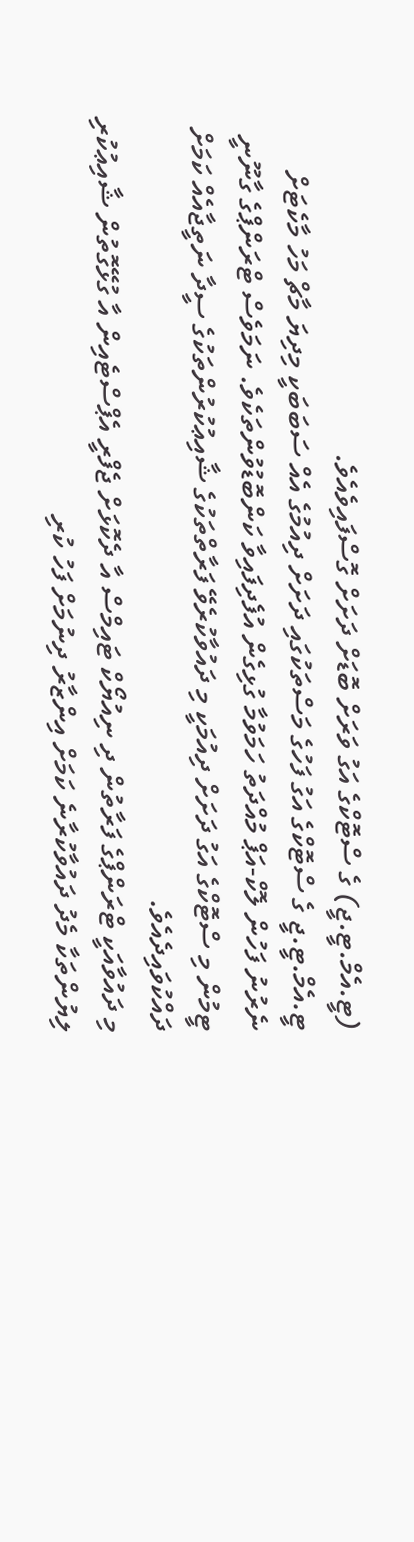(ޓީ.އެމް.ޓީ.ޖީ) ގެ ސްޓޮކްގެ އަގު ވަރަށް ބޮޑަށް ދަށަށް ގޮސްފައިވެއެވެ.
ޓީ.އެމް.ޓީ.ޖީ ގެ ސްޓޮކްގެ އަގު ފަހުގެ މަސްތަކުގައި ދަށަށް ދިއުމުގެ އެއް ސަބަބަކީ މިދިޔަ މާޗް މަހު މާކެޓަށް ނެރުނު ފަހުން ލޮކް-އަޕް މުއްދަތު ހަމަވުމާ ގުޅިގެން އުފެދިފައިވާ ކަންބޮޑުވުންތަކެވެ. ނަމަވެސް ޓްރަންޕްގެ ގާނޫނީ ޓީމުން މި ސްޓޮކްގެ އަގު ދަށަށް ދިއުމަކީ މި ދައުވާކުރެވޭ ފަރާތްތަކުގެ ޝާއިޢުކުރުންތަކުގެ ސީދާ ނަތީޖާއެއް ކަމަށް ދައްކުވައިދެއެވެ.
މި ދައުވާއަކީ ޓްރަންޕްގެ ފަރާތުން ދި ނިއުޔޯކް ޓައިމްސް އާ ދެކޮޅަށް ޖެފްރީ އެޕްސްޓެއިން އާ ގުޅޭގޮތުން ޝާއިޢުކުރި ލިޔުންތަކާ މެދު ދައުވާކުރާނެ ކަމަށް އިންޒާރު ދިނުމަށް ފަހު ކުރި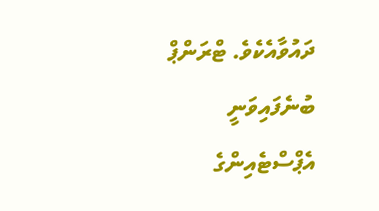ދައުވާއެކެވެ. ޓްރަންޕް ބުނެފައިވަނީ އެޕްސްޓެއިންގެ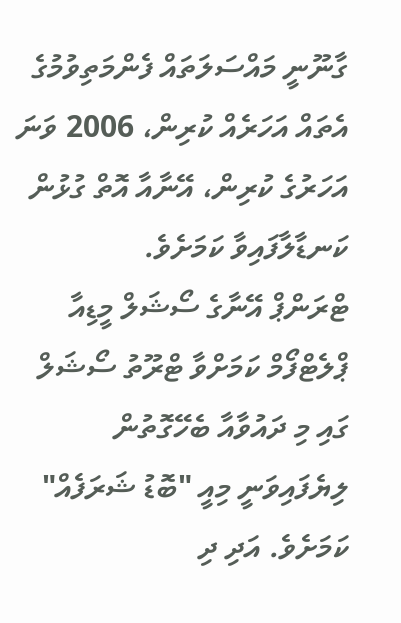ގާނޫނީ މައްސަލަތައް ފެންމަތިވުމުގެ އެތައް އަހަރެއް ކުރިން، 2006 ވަނަ އަހަރުގެ ކުރިން، އޭނާއާ އޮތް ގުޅުން ކަނޑާލާފައިވާ ކަމަށެވެ.
ޓްރަންޕް އޭނާގެ ސޯޝަލް މީޑިއާ ޕްލެޓްފޯމް ކަމަށްވާ ޓްރޫތު ސޯޝަލް ގައި މި ދައުވާއާ ބެހޭގޮތުން ލިޔެފައިވަނީ މިއީ "ބޮޑު ޝަރަފެއް" ކަމަށެވެ. އަދި ދި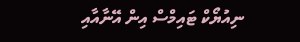ނިއުޔޯކް ޓައިމްސް އިން އޭނާއާއި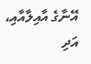އޭނާގެ އާއިލާއާއި، އަދި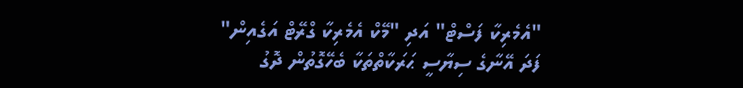"އެމެރިކާ ފަސްޓް" އަދި "މޭކް އެމެރިކާ ގްރޭޓް އަގެއިން" ފަދަ އޭނާގެ ސިޔާސީ ޙަރަކާތްތަކާ ބެހޭގޮތުން ދޮގު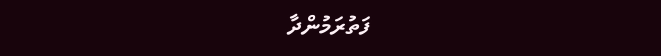ފަތުރަމުންދާ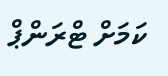ކަމަށް ޓްރަންޕް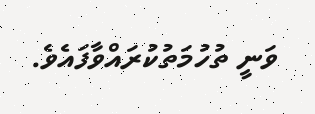ވަނީ ތުހުމަތުކުރައްވާފައެވެ.